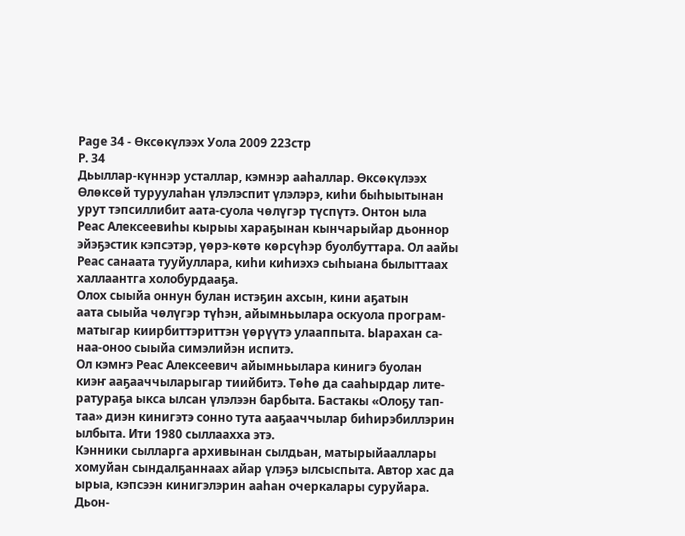Page 34 - Өксөкүлээх Уола 2009 223стр
P. 34
Дьыллар-күннэр усталлар, кэмнэр ааһаллар. Өксөкүлээх
Өлөксөй туруулаһан үлэлэспит үлэлэрэ, киһи быһыытынан
урут тэпсиллибит аата-суола чөлүгэр түспүтэ. Онтон ыла
Реас Алексеевиһы кырыы хараҕынан кынчарыйар дьоннор
эйэҕэстик кэпсэтэр, үөрэ-көтө көрсүһэр буолбуттара. Ол аайы
Реас санаата тууйуллара, киһи киһиэхэ сыһыана былыттаах
халлаантга холобурдааҕа.
Олох сыыйа оннун булан истэҕин ахсын, кини аҕатын
аата сыыйа чөлүгэр түһэн, айымньылара оскуола програм-
матыгар киирбиттэриттэн үөрүүтэ улааппыта. Ыарахан са-
наа-оноо сыыйа симэлийэн испитэ.
Ол кэмҥэ Реас Алексеевич айымньылара кинигэ буолан
киэҥ ааҕааччыларыгар тиийбитэ. Төһө да сааһырдар лите-
ратураҕа ыкса ылсан үлэлээн барбыта. Бастакы «Олоҕу тап-
таа» диэн кинигэтэ сонно тута ааҕааччылар биһирэбиллэрин
ылбыта. Ити 1980 сыллаахха этэ.
Кэнники сылларга архивынан сылдьан, матырыйааллары
хомуйан сындалҕаннаах айар үлэҕэ ылсыспыта. Автор хас да
ырыа, кэпсээн кинигэлэрин ааһан очеркалары суруйара.
Дьон-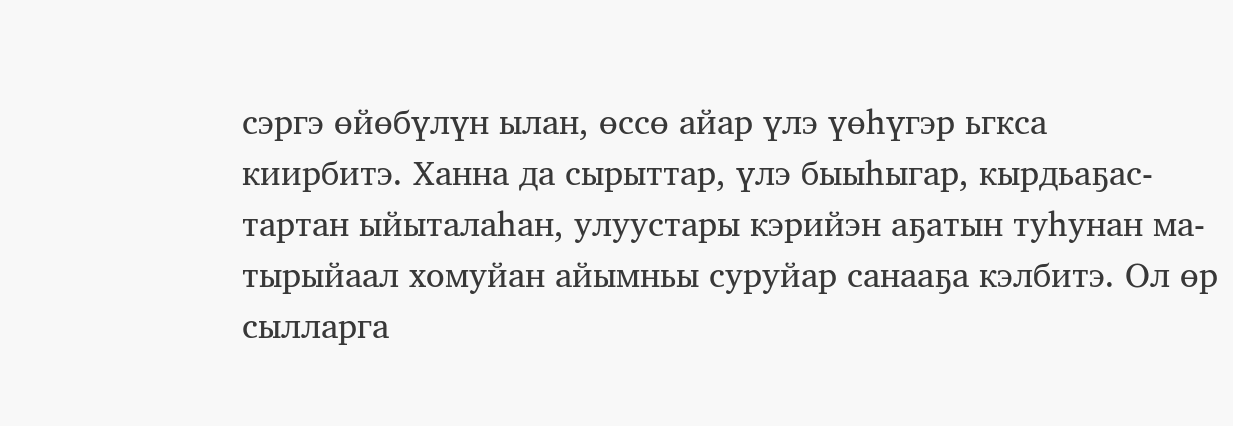сэргэ өйөбүлүн ылан, өссө айар үлэ үөһүгэр ьгкса
киирбитэ. Ханна да сырыттар, үлэ быыһыгар, кырдьаҕас-
тартан ыйыталаһан, улуустары кэрийэн аҕатын туһунан ма-
тырыйаал хомуйан айымньы суруйар санааҕа кэлбитэ. Ол өр
сылларга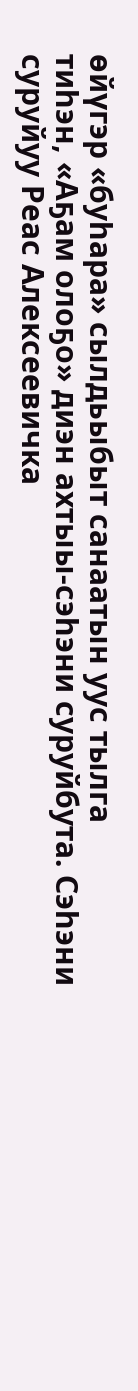өйүгэр «буһара» сылдьыбыт санаатын уус тылга
тиһэн, «Аҕам олоҕо» диэн ахтыы-сэһэни суруйбута. Сэһэни
суруйуу Реас Алексеевичка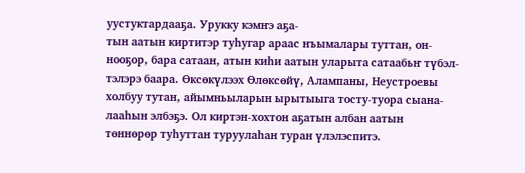уустуктардааҕа. Урукку кэмҥэ аҕа-
тын аатын киртитэр туһугар араас нъымалары туттан, он-
нооҕор, бара сатаан, атын киһи аатын уларыта сатаабьҥ түбэл-
тэлэрэ баара. Өксөкүлээх Өлөксөйү, Алампаны, Неустроевы
холбуу тутан, айымньыларын ырытыыга тосту-туора сыана-
лааһын элбэҕэ. Ол киртэн-хохтон аҕатын албан аатын
төннөрөр туһуттан туруулаһан туран үлэлэспитэ.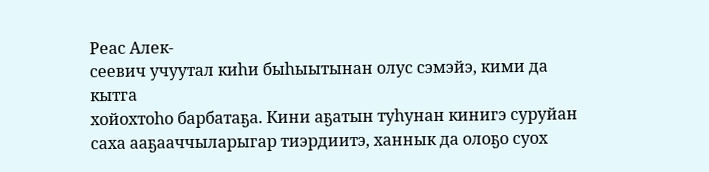Реас Алек-
сеевич учуутал киһи быһыытынан олус сэмэйэ, кими да кытга
хойохтоһо барбатаҕа. Кини аҕатын туһунан кинигэ суруйан
саха ааҕааччыларыгар тиэрдиитэ, ханнык да олоҕо суох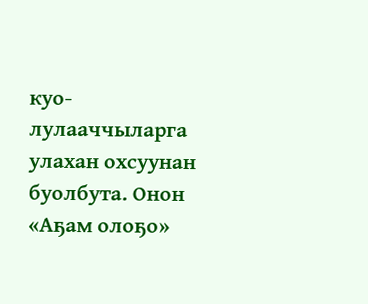куо-
лулааччыларга улахан охсуунан буолбута. Онон «Аҕам олоҕо»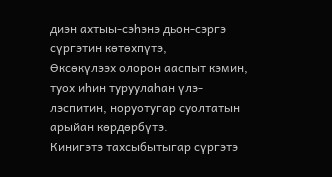диэн ахтыы-сэһэнэ дьон-сэргэ сүргэтин көтөхпүтэ,
Өксөкүлээх олорон ааспыт кэмин, туох иһин туруулаһан үлэ-
лэспитин, норуотугар суолтатын арыйан көрдөрбүтэ.
Кинигэтэ тахсыбытыгар сүргэтэ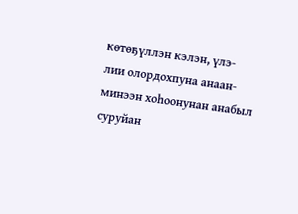көтөҕүллэн кэлэн, үлэ-
лии олордохпуна анаан-минээн хоһоонунан анабыл суруйан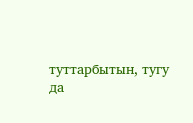туттарбытын, тугу да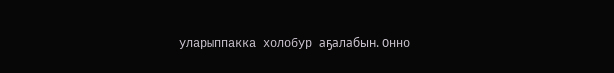уларыппакка холобур аҕалабын. Онно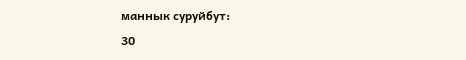маннык суруйбут:
30